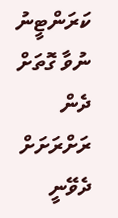ކަރަންޓީނު ނުވާ ގޮތަށް ދެން ރަށްރަށަށް ދެވޭނީ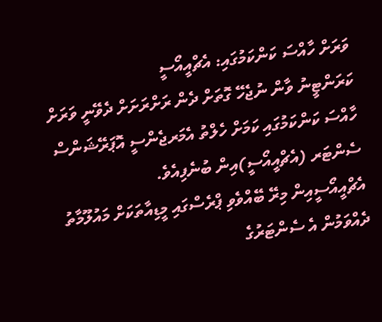ވަރަށް ހާއްސަ ކަންކަމުގައި: އެޗްއީއޯސީ
ކަރަންޓީނު ވާން ނުޖެހޭ ގޮތަށް ދެން ރަށްރަށަށް ދެވޭނީ ވަރަށް ހާއްސަ ކަންކަމުގައި ކަމަށް ހެލްތު އެމަރޖެންސީ އޮޕަރޭޝަންސް ސެންޓަރ (އެޗްއީއޯސީ)އިން ބުނެފިއެވެ.
އެޗްއީއޯސީއިން މިރޭ ބޭއްވެވި ޕްރެސްގައި މީޑިއާތަކަށް މައުލޫމާތު ދެއްވަމުން އެ ސެންޓަރުގެ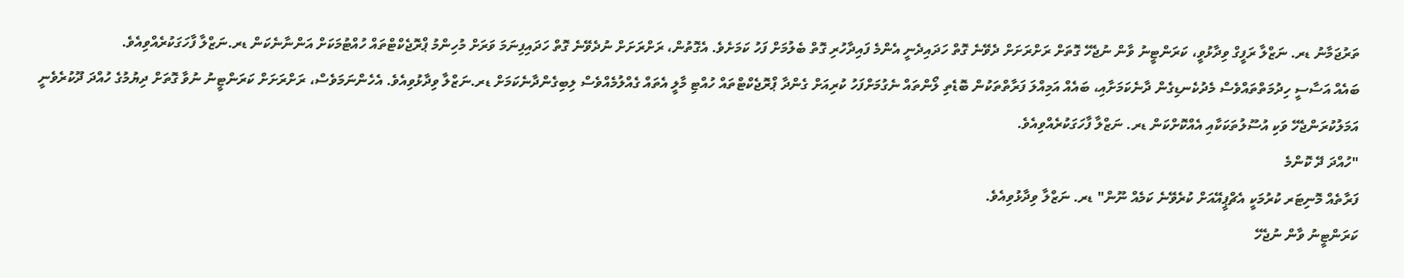ތަރުޖަމާނު ޑރ. ނަޒްލާ ރަފީގް ވިދާޅުވީ، ކަރަންޓީނު ވާން ނުޖެހޭ ގޮތަށް ރަށްރަށަށް ދެވޭނެ ގޮތް ހަދައިދެނީ އެންމެ ފައިދާހުރި ގޮތް ބެލުމަށް ފަހު ކަމަށެވެ. އެގޮތުން، ރަށްރަށަށް ނުދެވޭނެ ގޮތް ހަދައިފިނަމަ ވަރަށް މުހިންމު ޕްރޮޖެކްޓްތައް ހުއްޓުމަކަށް އަންނާނެކަން ޑރ.ނަޒްލާ ފާހަގަކުރެއްވިއެވެ.
ބައެއް އަސާސީ ހިދުމަތްތައްވެސް މެދުކެނޑިގެން ދާނެކަމަށާއި، ބައެއް އަމިއްލަ ފަރާތްތަކުން ބޮޑެތި ލޯންތައް ނެގުމަށްފަހު ކުރިއަށް ގެންދާ ޕްރޮޖެކްޓްތައް ހުއްޓި މާލީ އެތައް ގެއްލުމެއްވެސް ލިބިގެންދާނެކަމަށް ޑރ.ނަޒްލާ ވިދާޅުވިއެވެ. އެހެންނަމަވެސް، ރަށްރަށަށް ކަރަންޓީނު ނުވާ ގޮތަށް ދިޔުމުގެ ހުއްދަ ދޫކުރެވެނީ އަމަލުކުރަންޖެހޭ ވަކި އުސޫލުތަކަކާއި އެއްކޮށްކަން ޑރ. ނަޒްލާ ފާހަގަކުރެއްވިއެވެ.
"ހުއްދަ ދޭ ކޮންމެ
ފަރާތެއް މޮނިޓަރ ކުރުމަކީ އެޗްޕީއޭއަށް ކުރެވޭނެ ކަމެއް ނޫން" ޑރ. ނަޒްލާ ވިދާޅުވިއެވެ.
ކަރަންޓީނު ވާން ނުޖެހޭ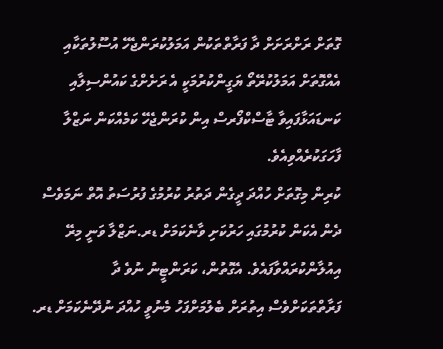ގޮތަށް ރަށްރަށަށް ދާ ފަރާތްތަކުން އަމަލުކުރަންޖެހޭ އުސޫލުތަކާއި އެއްގޮތަށް އަމަލުކުރޭތޯ ޔަގީންކުރުމަކީ އެ ރަށެށްގެ ކައުންސިލާއި ކަނޑައަޅާފައިވާ ޓާސްކްފޯރސް އިން ކުރަންޖެހޭ ކަމެއްކަން ނަޒްލާ ފާހަގަކުރެއްވިއެވެ.
ކުރިން މިގޮތަށް ހުއްދަ ދީގެން ދަތުރު ކުރުމުގެ ފުރުސަތު އޮތް ނަމަވެސް ދެން އެކަން ކުރުމުގައި ހަރުކަށި ވާނެކަމަށް ޑރ.ނަޒްލާ ވަނީ މިރޭ އިއުލާންކުރައްވާފައެވެ. އެގޮތުން، ކަރަންޓީނު ނުވެ ދާ
ފަރާތްތަކަށްވެސް އިތުރަށް ބެލުމަށްފަހު މެނުވީ ހުއްދަ ނުދޭނެކަމަށް ޑރ.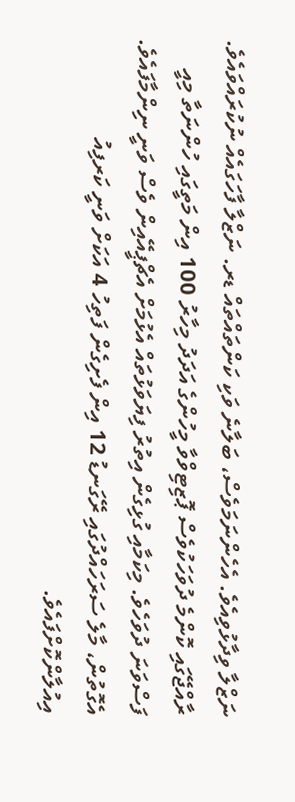ނަޒްލާ ވިދާޅުވިއެވެ. އެހެންނަމަވެސް، ބަލާނެ ވަކި ކަންތައްތައް ޑރ. ނަޒްލާ ފާހަގައެއް ނުކުރައްވައެވެ.
ރާއްޖޭގައި ކޮންމެ ދުވަހަކުވެސް ޕޮޒިޓިވްވާ މީހުންގެ އަދަދު މިހާރު 100 އިން މަތީގައި ހުންނަތާ މިއީ ފަސްވަނަ ދުވަހެވެ. މިކަމާއި ގުޅިގެން އިތުރު ފިޔަވަޅުތައް އެޅުމަށް އެޗްޕީއޭއިން ވެސް ވަނީ ނިންމާފައެވެ. އެގޮތުން، މާލެ ސަރަހައްދުގައި ރޭގަނޑު 12 އިން ފެށިގެން ފަތިހު 4 އަކަށް ވަނީ ކަރފިއު އިއުލާންކޮށްފައެވެ.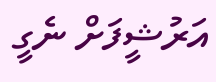އަރުޝީފަށް ނެގީ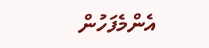އެންމެފަހުން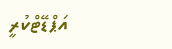އަޕްޑޭޓްކުރީ